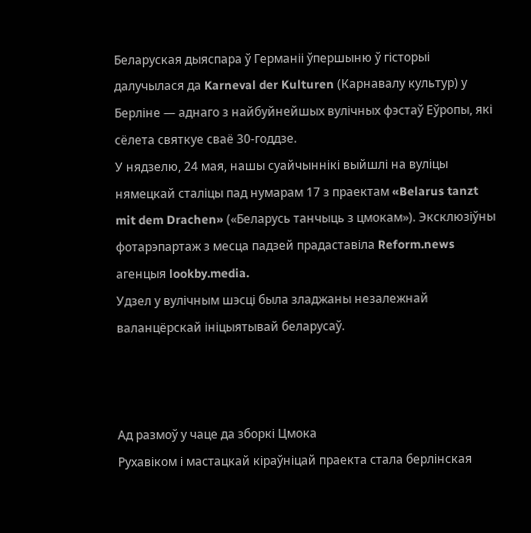Беларуская дыяспара ў Германіі ўпершыню ў гісторыі далучылася да Karneval der Kulturen (Карнавалу культур) у Берліне — аднаго з найбуйнейшых вулічных фэстаў Еўропы, які сёлета святкуе сваё 30-годдзе.
У нядзелю, 24 мая, нашы суайчыннікі выйшлі на вуліцы нямецкай сталіцы пад нумарам 17 з праектам «Belarus tanzt mit dem Drachen» («Беларусь танчыць з цмокам»). Эксклюзіўны фотарэпартаж з месца падзей прадаставіла Reform.news агенцыя lookby.media.
Удзел у вулічным шэсці была зладжаны незалежнай валанцёрскай ініцыятывай беларусаў.



Ад размоў у чаце да зборкі Цмока
Рухавіком і мастацкай кіраўніцай праекта стала берлінская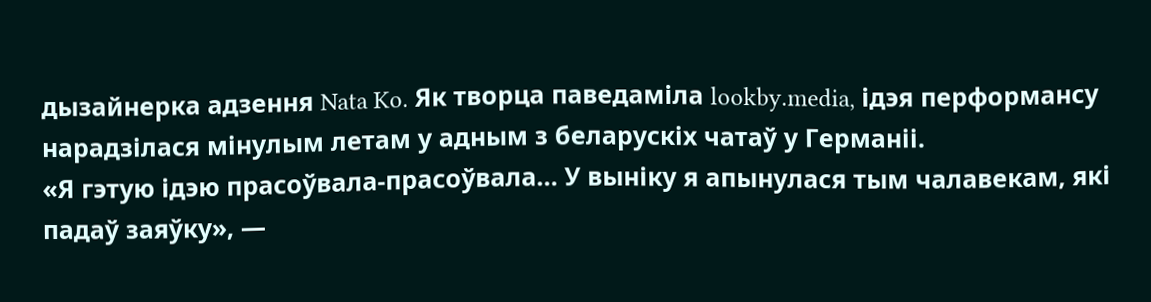дызайнерка адзення Nata Ko. Як творца паведаміла lookby.media, ідэя перформансу нарадзілася мінулым летам у адным з беларускіх чатаў у Германіі.
«Я гэтую ідэю прасоўвала-прасоўвала… У выніку я апынулася тым чалавекам, які падаў заяўку», —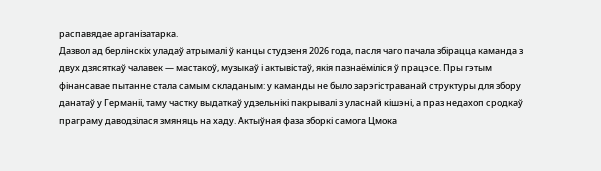распавядае арганізатарка.
Дазвол ад берлінскіх уладаў атрымалі ў канцы студзеня 2026 года, пасля чаго пачала збірацца каманда з двух дзясяткаў чалавек — мастакоў, музыкаў і актывістаў, якія пазнаёміліся ў працэсе. Пры гэтым фінансавае пытанне стала самым складаным: у каманды не было зарэгістраванай структуры для збору данатаў у Германіі, таму частку выдаткаў удзельнікі пакрывалі з уласнай кішэні, а праз недахоп сродкаў праграму даводзілася змяняць на хаду. Актыўная фаза зборкі самога Цмока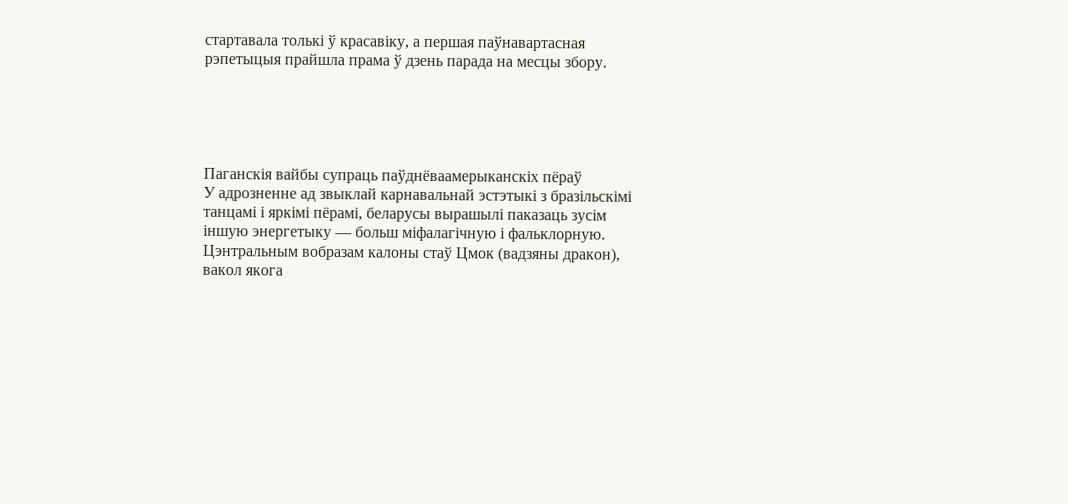стартавала толькі ў красавіку, а першая паўнавартасная рэпетыцыя прайшла прама ў дзень парада на месцы збору.





Паганскія вайбы супраць паўднёваамерыканскіх пёраў
У адрозненне ад звыклай карнавальнай эстэтыкі з бразільскімі танцамі і яркімі пёрамі, беларусы вырашылі паказаць зусім іншую энергетыку — больш міфалагічную і фальклорную. Цэнтральным вобразам калоны стаў Цмок (вадзяны дракон), вакол якога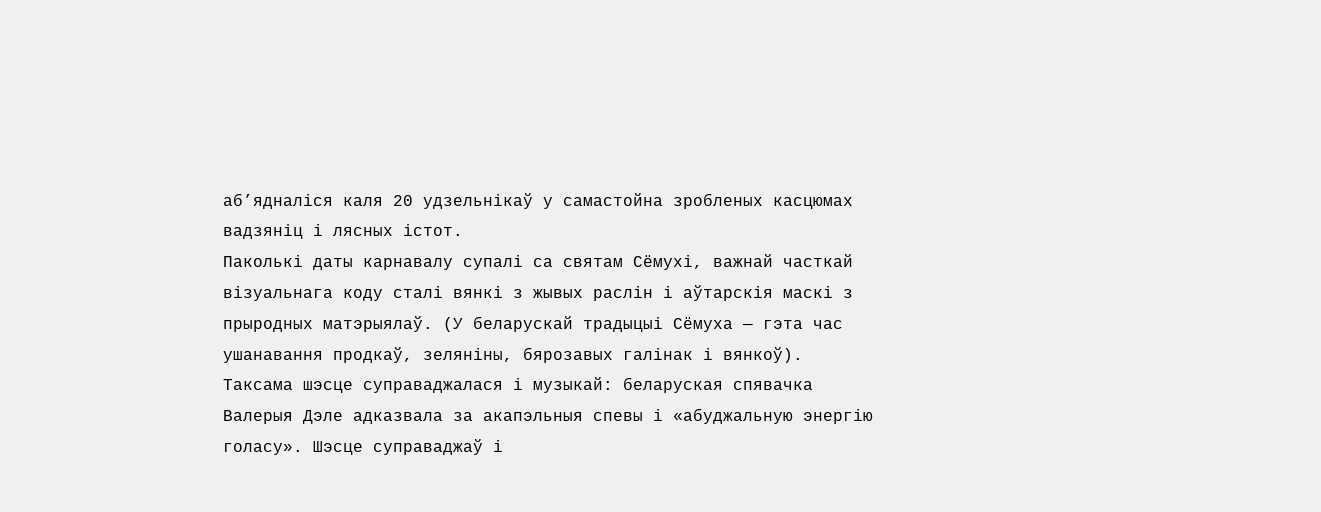аб’ядналіся каля 20 удзельнікаў у самастойна зробленых касцюмах вадзяніц і лясных істот.
Паколькі даты карнавалу супалі са святам Сёмухі, важнай часткай візуальнага коду сталі вянкі з жывых раслін і аўтарскія маскі з прыродных матэрыялаў. (У беларускай традыцыі Сёмуха — гэта час ушанавання продкаў, зеляніны, бярозавых галінак і вянкоў).
Таксама шэсце суправаджалася і музыкай: беларуская спявачка Валерыя Дэле адказвала за акапэльныя спевы і «абуджальную энергію голасу». Шэсце суправаджаў і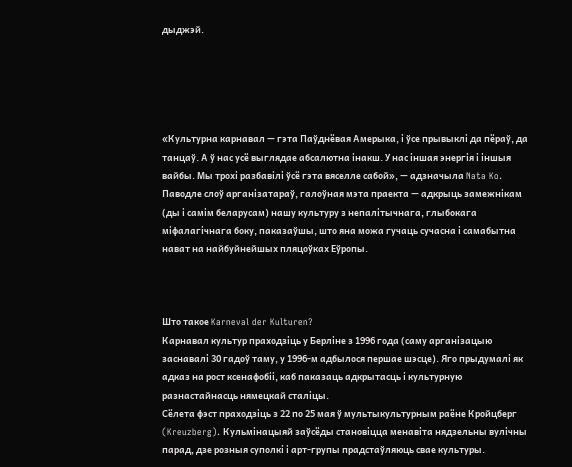дыджэй.





«Культурна карнавал — гэта Паўднёвая Амерыка, і ўсе прывыклі да пёраў, да танцаў. А ў нас усё выглядае абсалютна інакш. У нас іншая энергія і іншыя вайбы. Мы трохі разбавілі ўсё гэта вяселле сабой», — адзначыла Nata Ko.
Паводле слоў арганізатараў, галоўная мэта праекта — адкрыць замежнікам (ды і самім беларусам) нашу культуру з непалітычнага, глыбокага міфалагічнага боку, паказаўшы, што яна можа гучаць сучасна і самабытна нават на найбуйнейшых пляцоўках Еўропы.



Што такое Karneval der Kulturen?
Карнавал культур праходзіць у Берліне з 1996 года (саму арганізацыю заснавалі 30 гадоў таму, у 1996-м адбылося першае шэсце). Яго прыдумалі як адказ на рост ксенафобіі, каб паказаць адкрытасць і культурную разнастайнасць нямецкай сталіцы.
Сёлета фэст праходзіць з 22 по 25 мая ў мультыкультурным раёне Кройцберг (Kreuzberg). Кульмінацыяй заўсёды становіцца менавіта нядзельны вулічны парад, дзе розныя суполкі і арт-групы прадстаўляюць свае культуры.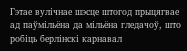Гэтае вулічнае шэсце штогод прыцягвае ад паўмільёна да мільёна гледачоў, што робіць берлінскі карнавал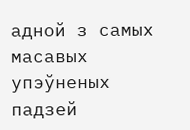адной з самых масавых упэўненых падзей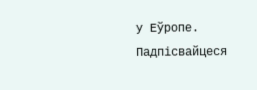у Еўропе.
Падпісвайцеся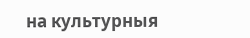на культурныя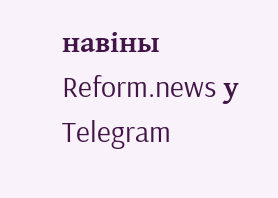навіны Reform.news у Telegram